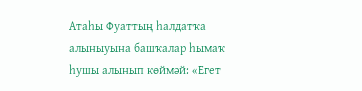Атаһы Фуаттың һалдатҡа алыныуына башҡалар һымаҡ һушы алынып көймәй: «Егет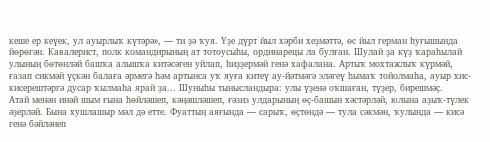кеше ер кеүек, ул ауырлыҡ күтәрә», — ти ҙә ҡуя. Үҙе дүрт йыл хәрби хеҙмәттә, өс йыл герман һуғышында йөрөгән. Кавалерист, полк командирының ат тотоусыһы, ординарецы ла булған. Шулай ҙа күҙ ҡараһылай улының бөтөнләй башҡа алышҡа китәсәген уйлап, һиҙҙермәй генә хафалана. Артыҡ мохтажлыҡ күрмәй, ғазап сикмәй үҫкән балаға әрмегә һәм артынса уҡ яуға китеү ау-йәтмәгә эләгеү һымаҡ тойолмаһа, ауыр хис-кисерештәргә дусар ҡылмаһа ярай ҙа... Шуныһы тынысландыра: улы үҙенә оҡшаған, түҙер, бирешмәҫ.
Атай менән инәй шым ғына һөйләшеп, кәңәшләшеп, ғәзиз улдарының өҫ-башын хәстәрләй, юлына аҙыҡ-түлек әҙерләй. Бына хушлашыр мәл дә етте. Фуаттың аяғында — сарыҡ, өҫтөндә — тула сәкмән, ҡулында — кисә генә бәйләнеп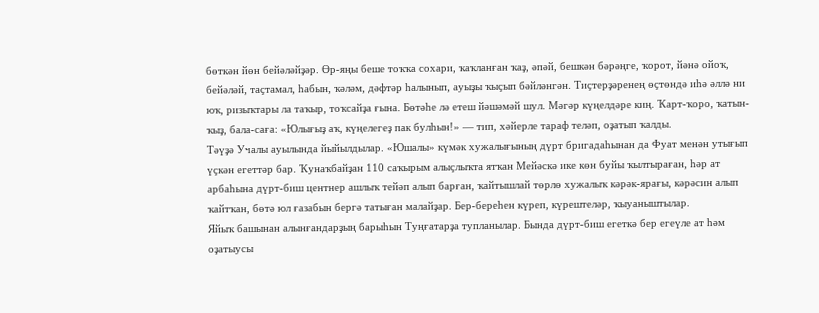бөткән йөн бейәләйҙәр. Өр-яңы беше тоҡҡа сохари, ҡаҡланған ҡаҙ, әпәй, бешкән бәрәңге, ҡорот, йәнә ойоҡ, бейәләй, таҫтамал, һабын, ҡәләм, дәфтәр һалынып, ауыҙы ҡыҫып бәйләнгән. Тиҫтерҙәренең өҫтөндә иһә әллә ни юҡ, ризыҡтары ла таҡыр, тоҡсайҙа ғына. Бөтәһе лә етеш йәшәмәй шул. Мәгәр күңелдәре киң. Ҡарт-ҡоро, ҡатын-ҡыҙ, бала-саға: «Юлығыҙ аҡ, күңелегеҙ пак булһын!» — тип, хәйерле тараф теләп, оҙатып ҡалды.
Тәүҙә Учалы ауылында йыйылдылар. «Юшалы» күмәк хужалығының дүрт бригадаһынан да Фуат менән утығып үҫкән егеттәр бар. Ҡунаҡбайҙан 110 саҡырым алыҫлыҡта ятҡан Мейәскә ике көн буйы ҡылтыраған, һәр ат арбаһына дүрт-биш центнер ашлыҡ тейәп алып барған, ҡайтышлай төрлө хужалыҡ кәрәк-ярағы, кәрәсин алып ҡайтҡан, бөтә юл ғазабын бергә татыған малайҙар. Бер-береһен күреп, күрештеләр, ҡыуаныштылар.
Яйыҡ башынан алынғандарҙың барыһын Туңғатарҙа тупланылар. Бында дүрт-биш егеткә бер егеүле ат һәм оҙатыусы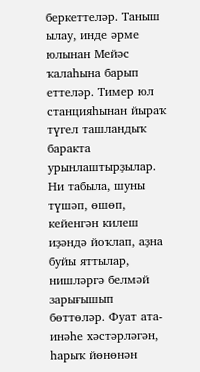беркеттеләр. Таныш ылау, инде әрме юлынан Мейәс ҡалаһына барып еттеләр. Тимер юл станцияһынан йыраҡ түгел ташландыҡ баракта урынлаштырҙылар. Ни табыла, шуны түшәп, өшөп, кейенгән килеш иҙәндә йоҡлап, аҙна буйы яттылар, нишләргә белмәй зарығышып бөттөләр. Фуат ата-инәһе хәстәрләгән, һарыҡ йөнөнән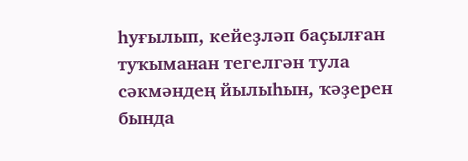һуғылып, кейеҙләп баҫылған туҡыманан тегелгән тула сәкмәндең йылыһын, ҡәҙерен бында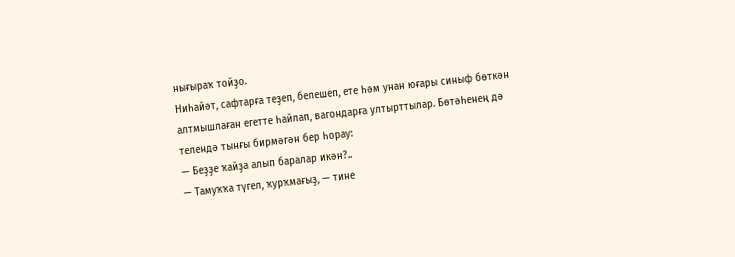нығыраҡ тойҙо.
Ниһайәт, сафтарға теҙеп, белешеп, ете һәм унан юғары синыф бөткән алтмышлаған егетте һайлап, вагондарға ултырттылар. Бөтәһенең дә телендә тынғы бирмәгән бер һорау:
— Беҙҙе ҡайҙа алып баралар икән?..
— Тамуҡҡа түгел, ҡурҡмағыҙ, — тине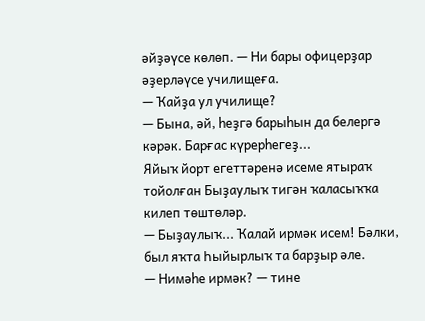әйҙәүсе көлөп. — Ни бары офицерҙар әҙерләүсе училищеға.
— Ҡайҙа ул училище?
— Бына, әй, һеҙгә барыһын да белергә кәрәк. Барғас күрерһегеҙ...
Яйыҡ йорт егеттәренә исеме ятыраҡ тойолған Быҙаулыҡ тигән ҡаласыҡҡа килеп төштөләр.
— Быҙаулыҡ... Ҡалай ирмәк исем! Бәлки, был яҡта Һыйырлыҡ та барҙыр әле.
— Нимәһе ирмәк? — тине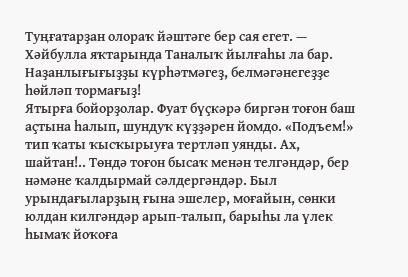Туңғатарҙан олораҡ йәштәге бер сая егет. — Хәйбулла яҡтарында Таналыҡ йылғаһы ла бар. Наҙанлығығыҙҙы күрһәтмәгеҙ, белмәгәнегеҙҙе һөйләп тормағыҙ!
Ятырға бойорҙолар. Фуат бүҫкәрә биргән тоғон баш аҫтына һалып, шундуҡ күҙҙәрен йомдо. «Подъем!» тип ҡаты ҡысҡырыуға тертләп уянды. Ах, шайтан!.. Төндә тоғон бысаҡ менән телгәндәр, бер нәмәне ҡалдырмай сәлдергәндәр. Был урындағыларҙың ғына эшелер, моғайын, сөнки юлдан килгәндәр арып-талып, барыһы ла үлек һымаҡ йоҡоға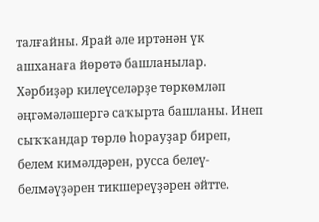талғайны. Ярай әле иртәнән үк ашханаға йөрөтә башланылар.
Хәрбиҙәр килеүселәрҙе төркөмләп әңгәмәләшергә саҡырта башланы. Инеп сыҡҡандар төрлө һорауҙар биреп, белем кимәлдәрен, русса белеү-белмәүҙәрен тикшереүҙәрен әйтте.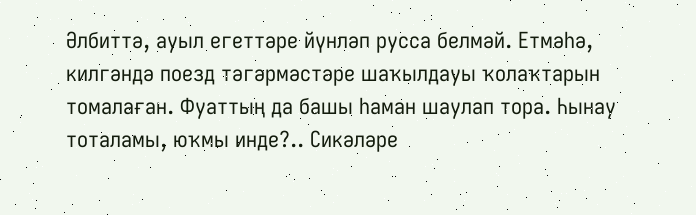Әлбиттә, ауыл егеттәре йүнләп русса белмәй. Етмәһә, килгәндә поезд тәгәрмәстәре шаҡылдауы ҡолаҡтарын томалаған. Фуаттың да башы һаман шаулап тора. Һынау тоталамы, юҡмы инде?.. Сикәләре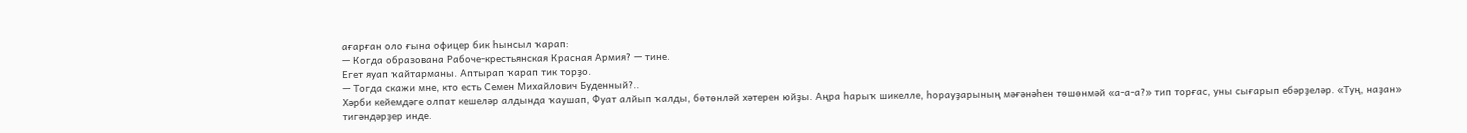ағарған оло ғына офицер бик һынсыл ҡарап:
— Когда образована Рабоче-крестьянская Красная Армия? — тине.
Егет яуап ҡайтарманы. Аптырап ҡарап тик торҙо.
— Тогда скажи мне, кто есть Семен Михайлович Буденный?..
Хәрби кейемдәге олпат кешеләр алдында ҡаушап, Фуат алйып ҡалды, бөтөнләй хәтерен юйҙы. Аңра һарыҡ шикелле, һорауҙарының мәғәнәһен төшөнмәй «а-а-а?» тип торғас, уны сығарып ебәрҙеләр. «Туң, наҙан» тигәндәрҙер инде.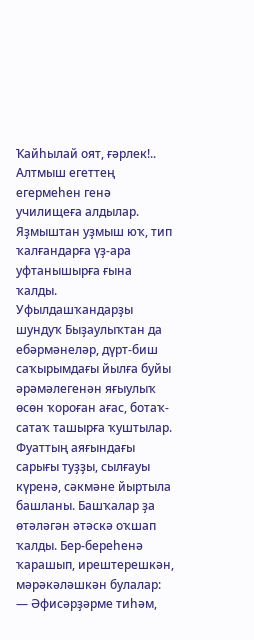Ҡайһылай оят, ғәрлек!.. Алтмыш егеттең егермеһен генә училищеға алдылар.
Яҙмыштан уҙмыш юҡ, тип ҡалғандарға үҙ-ара уфтанышырға ғына ҡалды. Уфылдашҡандарҙы шундуҡ Быҙаулыҡтан да ебәрмәнеләр, дүрт-биш саҡырымдағы йылға буйы әрәмәлегенән яғыулыҡ өсөн ҡороған ағас, ботаҡ-сатаҡ ташырға ҡуштылар. Фуаттың аяғындағы сарығы туҙҙы, сылғауы күренә, сәкмәне йыртыла башланы. Башҡалар ҙа өтәләгән әтәскә оҡшап ҡалды. Бер-береһенә ҡарашып, ирештерешкән, мәрәкәләшкән булалар:
— Әфисәрҙәрме тиһәм,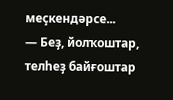меҫкендәрсе...
— Беҙ, йолҡоштар, телһеҙ байғоштар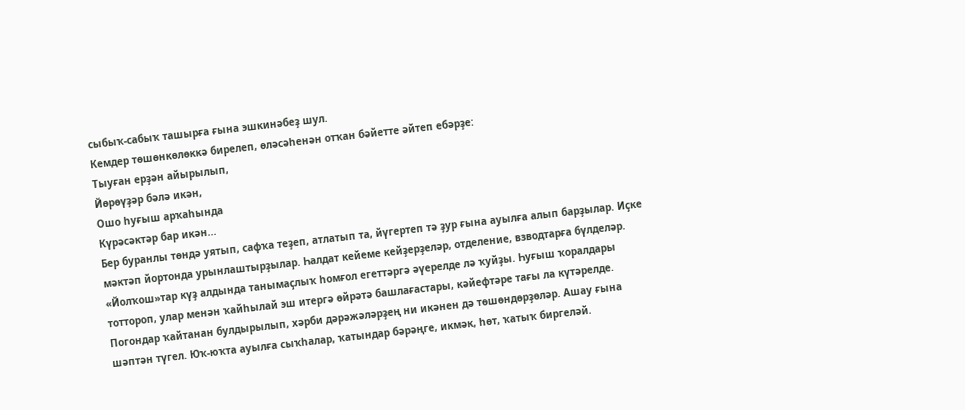сыбыҡ-сабыҡ ташырға ғына эшкинәбеҙ шул.
Кемдер төшөнкөлөккә бирелеп, өләсәһенән отҡан бәйетте әйтеп ебәрҙе:
Тыуған ерҙән айырылып,
Йөрөүҙәр бәлә икән,
Ошо һуғыш арҡаһында
Күрәсәктәр бар икән...
Бер буранлы төндә уятып, сафҡа теҙеп, атлатып та, йүгертеп тә ҙур ғына ауылға алып барҙылар. Иҫке мәктәп йортонда урынлаштырҙылар. Һалдат кейеме кейҙерҙеләр, отделение, взводтарға бүлделәр. «Йолҡош»тар күҙ алдында танымаҫлыҡ һомғол егеттәргә әүерелде лә ҡуйҙы. Һуғыш ҡоралдары тоттороп, улар менән ҡайһылай эш итергә өйрәтә башлағастары, кәйефтәре тағы ла күтәрелде. Погондар ҡайтанан булдырылып, хәрби дәрәжәләрҙең ни икәнен дә төшөндөрҙөләр. Ашау ғына шәптән түгел. Юҡ-юҡта ауылға сыҡһалар, ҡатындар бәрәңге, икмәк, һөт, ҡатыҡ биргеләй.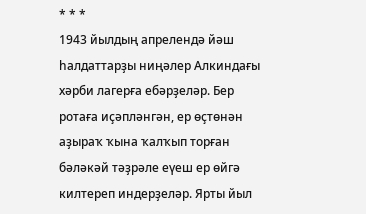* * *
1943 йылдың апрелендә йәш һалдаттарҙы ниңәлер Алкиндағы хәрби лагерға ебәрҙеләр. Бер ротаға иҫәпләнгән, ер өҫтөнән аҙыраҡ ҡына ҡалҡып торған бәләкәй тәҙрәле еүеш ер өйгә килтереп индерҙеләр. Ярты йыл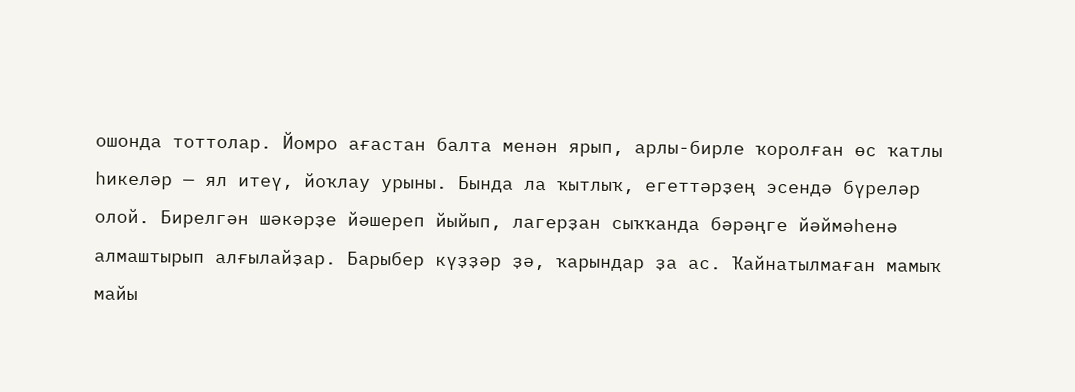ошонда тоттолар. Йомро ағастан балта менән ярып, арлы-бирле ҡоролған өс ҡатлы һикеләр — ял итеү, йоҡлау урыны. Бында ла ҡытлыҡ, егеттәрҙең эсендә бүреләр олой. Бирелгән шәкәрҙе йәшереп йыйып, лагерҙан сыҡҡанда бәрәңге йәймәһенә алмаштырып алғылайҙар. Барыбер күҙҙәр ҙә, ҡарындар ҙа ас. Ҡайнатылмаған мамыҡ майы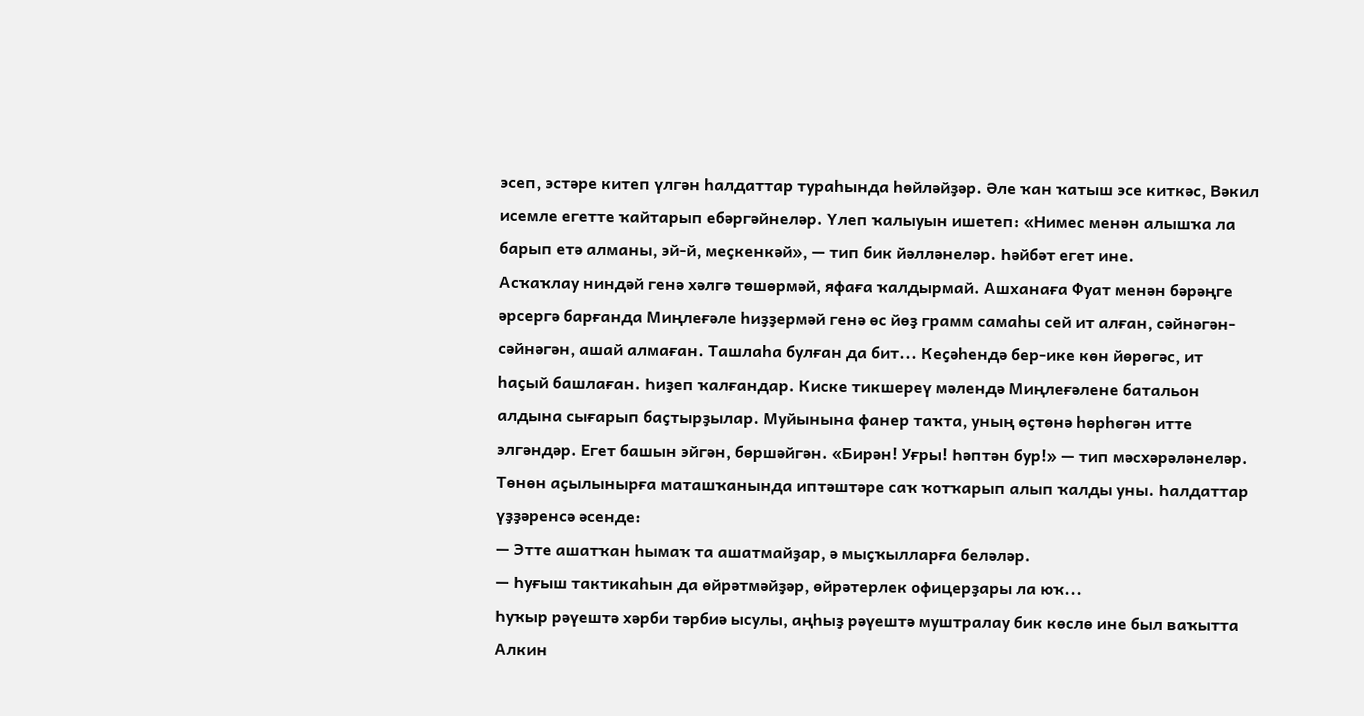эсеп, эстәре китеп үлгән һалдаттар тураһында һөйләйҙәр. Әле ҡан ҡатыш эсе киткәс, Вәкил исемле егетте ҡайтарып ебәргәйнеләр. Үлеп ҡалыуын ишетеп: «Нимес менән алышҡа ла барып етә алманы, эй-й, меҫкенкәй», — тип бик йәлләнеләр. Һәйбәт егет ине.
Асҡаҡлау ниндәй генә хәлгә төшөрмәй, яфаға ҡалдырмай. Ашханаға Фуат менән бәрәңге әрсергә барғанда Миңлеғәле һиҙҙермәй генә өс йөҙ грамм самаһы сей ит алған, сәйнәгән-сәйнәгән, ашай алмаған. Ташлаһа булған да бит... Кеҫәһендә бер-ике көн йөрөгәс, ит һаҫый башлаған. Һиҙеп ҡалғандар. Киске тикшереү мәлендә Миңлеғәлене батальон алдына сығарып баҫтырҙылар. Муйынына фанер таҡта, уның өҫтөнә һөрһөгән итте элгәндәр. Егет башын эйгән, бөршәйгән. «Бирән! Уғры! Һәптән бур!» — тип мәсхәрәләнеләр. Төнөн аҫылынырға маташҡанында иптәштәре саҡ ҡотҡарып алып ҡалды уны. Һалдаттар үҙҙәренсә әсенде:
— Этте ашатҡан һымаҡ та ашатмайҙар, ә мыҫҡылларға беләләр.
— Һуғыш тактикаһын да өйрәтмәйҙәр, өйрәтерлек офицерҙары ла юҡ...
Һуҡыр рәүештә хәрби тәрбиә ысулы, аңһыҙ рәүештә муштралау бик көслө ине был ваҡытта Алкин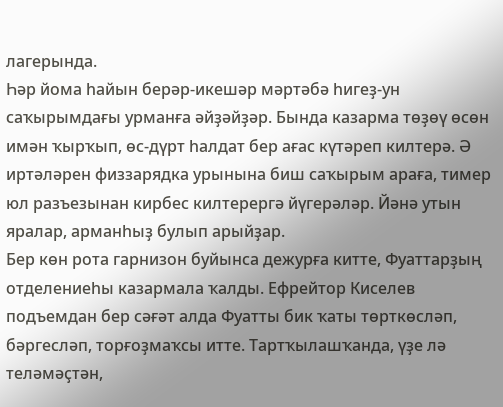лагерында.
Һәр йома һайын берәр-икешәр мәртәбә һигеҙ-ун саҡырымдағы урманға әйҙәйҙәр. Бында казарма төҙөү өсөн имән ҡырҡып, өс-дүрт һалдат бер ағас күтәреп килтерә. Ә иртәләрен физзарядка урынына биш саҡырым араға, тимер юл разъезынан кирбес килтерергә йүгерәләр. Йәнә утын яралар, арманһыҙ булып арыйҙар.
Бер көн рота гарнизон буйынса дежурға китте, Фуаттарҙың отделениеһы казармала ҡалды. Ефрейтор Киселев подъемдан бер сәғәт алда Фуатты бик ҡаты төрткөсләп, бәргесләп, торғоҙмаҡсы итте. Тартҡылашҡанда, үҙе лә теләмәҫтән,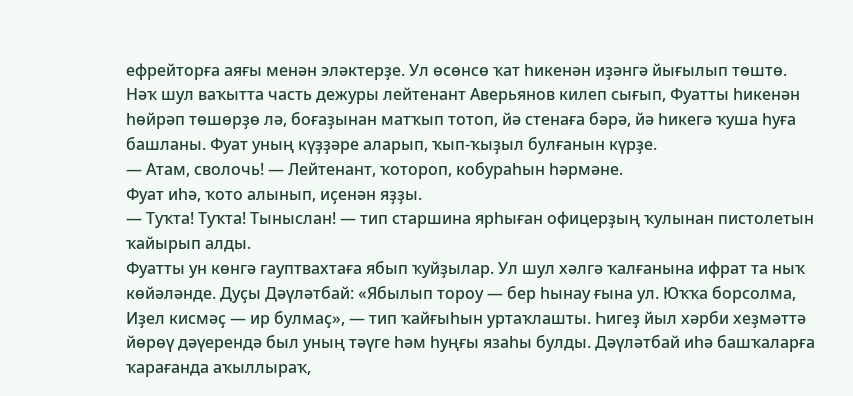ефрейторға аяғы менән эләктерҙе. Ул өсөнсө ҡат һикенән иҙәнгә йығылып төштө. Нәҡ шул ваҡытта часть дежуры лейтенант Аверьянов килеп сығып, Фуатты һикенән һөйрәп төшөрҙө лә, боғаҙынан матҡып тотоп, йә стенаға бәрә, йә һикегә ҡуша һуға башланы. Фуат уның күҙҙәре аларып, ҡып-ҡыҙыл булғанын күрҙе.
— Атам, сволочь! — Лейтенант, ҡотороп, кобураһын һәрмәне.
Фуат иһә, ҡото алынып, иҫенән яҙҙы.
— Туҡта! Туҡта! Тыныслан! — тип старшина ярһыған офицерҙың ҡулынан пистолетын ҡайырып алды.
Фуатты ун көнгә гауптвахтаға ябып ҡуйҙылар. Ул шул хәлгә ҡалғанына ифрат та ныҡ көйәләнде. Дуҫы Дәүләтбай: «Ябылып тороу — бер һынау ғына ул. Юҡҡа борсолма, Иҙел кисмәҫ — ир булмаҫ», — тип ҡайғыһын уртаҡлашты. Һигеҙ йыл хәрби хеҙмәттә йөрөү дәүерендә был уның тәүге һәм һуңғы язаһы булды. Дәүләтбай иһә башҡаларға ҡарағанда аҡыллыраҡ,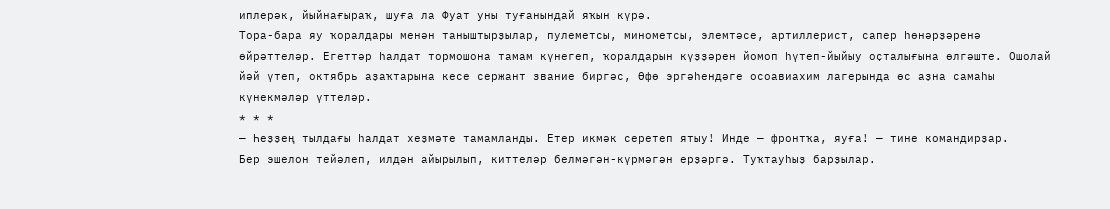иплерәк, йыйнағыраҡ, шуға ла Фуат уны туғанындай яҡын күрә.
Тора-бара яу ҡоралдары менән таныштырҙылар, пулеметсы, минометсы, элемтәсе, артиллерист, сапер һөнәрҙәренә өйрәттеләр. Егеттәр һалдат тормошона тамам күнегеп, ҡоралдарын күҙҙәрен йомоп һүтеп-йыйыу оҫталығына өлгәште. Ошолай йәй үтеп, октябрь аҙаҡтарына кесе сержант звание биргәс, Өфө эргәһендәге осоавиахим лагерында өс аҙна самаһы күнекмәләр үттеләр.
* * *
— Һеҙҙең тылдағы һалдат хеҙмәте тамамланды. Етер икмәк серетеп ятыу! Инде — фронтҡа, яуға! — тине командирҙар.
Бер эшелон тейәлеп, илдән айырылып, киттеләр белмәгән-күрмәгән ерҙәргә. Туҡтауһыҙ барҙылар.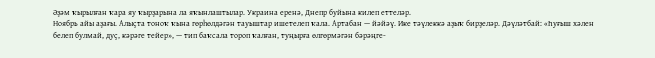Әҙәм ҡырылған ҡара яу ҡырҙарына ла яҡынлаштылар. Украина еренә, Днепр буйына килеп еттеләр.
Ноябрь айы аҙағы. Алыҫта тоноҡ ҡына гөрһөлдәгән тауыштар ишетелеп ҡала. Артабан — йәйәү. Ике тәүлеккә аҙыҡ бирҙеләр. Дәүләтбай: «Һуғыш хәлен белеп булмай, дуҫ, кәрәге тейер», — тип баҡсала тороп ҡалған, туңырға өлгөрмәгән бәрәңге-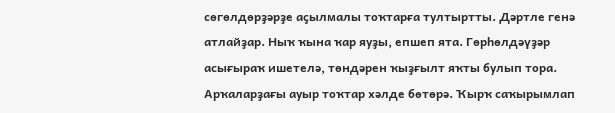сөгөлдөрҙәрҙе аҫылмалы тоҡтарға тултыртты. Дәртле генә атлайҙар. Ныҡ ҡына ҡар яуҙы, епшеп ята. Гөрһөлдәүҙәр асығыраҡ ишетелә, төндәрен ҡыҙғылт яҡты булып тора. Арҡаларҙағы ауыр тоҡтар хәлде бөтөрә. Ҡырҡ саҡырымлап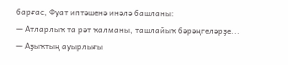барғас, Фуат иптәшенә инәлә башланы:
— Атларлыҡ та рәт ҡалманы, ташлайыҡ бәрәңгеләрҙе...
— Аҙыҡтың ауырлығы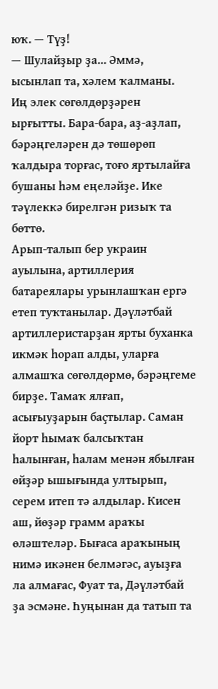юҡ. — Түҙ!
— Шулайҙыр ҙа... Әммә, ысынлап та, хәлем ҡалманы.
Иң элек сөгөлдөрҙәрен ырғытты. Бара-бара, аҙ-аҙлап, бәрәңгеләрен дә төшөрөп ҡалдыра торғас, тоғо яртылайға бушаны һәм еңеләйҙе. Ике тәүлеккә бирелгән ризыҡ та бөттө.
Арып-талып бер украин ауылына, артиллерия батареялары урынлашҡан ергә етеп туҡтанылар. Дәүләтбай артиллеристарҙан ярты буханка икмәк һорап алды, уларға алмашҡа сөгөлдөрмө, бәрәңгеме бирҙе. Тамаҡ ялғап, асығыуҙарын баҫтылар. Саман йорт һымаҡ балсыҡтан һалынған, һалам менән ябылған өйҙәр ышығында ултырып, серем итеп тә алдылар. Кисен аш, йөҙәр грамм араҡы өләштеләр. Бығаса араҡының нимә икәнен белмәгәс, ауыҙға ла алмағас, Фуат та, Дәүләтбай ҙа эсмәне. Һуңынан да татып та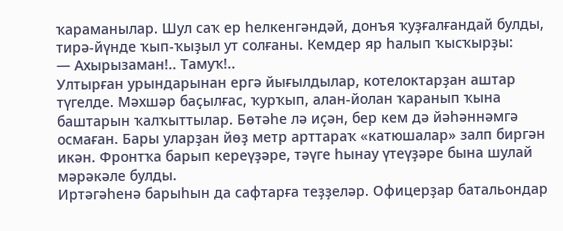ҡараманылар. Шул саҡ ер һелкенгәндәй, донъя ҡуҙғалғандай булды, тирә-йүнде ҡып-ҡыҙыл ут солғаны. Кемдер яр һалып ҡысҡырҙы:
— Ахырызаман!.. Тамуҡ!..
Ултырған урындарынан ергә йығылдылар, котелоктарҙан аштар түгелде. Мәхшәр баҫылғас, ҡурҡып, алан-йолан ҡаранып ҡына баштарын ҡалҡыттылар. Бөтәһе лә иҫән, бер кем дә йәһәннәмгә осмаған. Бары уларҙан йөҙ метр арттараҡ «катюшалар» залп биргән икән. Фронтҡа барып кереүҙәре, тәүге һынау үтеүҙәре бына шулай мәрәкәле булды.
Иртәгәһенә барыһын да сафтарға теҙҙеләр. Офицерҙар батальондар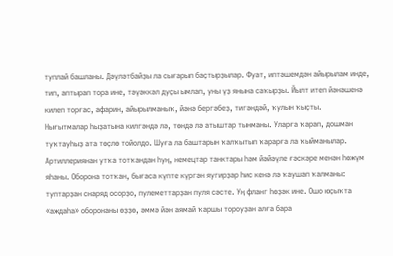туплай башланы. Дәүләтбайҙы ла сығарып баҫтырҙылар. Фуат, иптәшемдән айырылам инде, тип, аптырап тора ине, тәүәккәл дуҫы ымлап, уны үҙ янына саҡырҙы. Йылт итеп йәнәшенә килеп торғас, афарин, айырылманыҡ, йәнә бергәбеҙ, тигәндәй, ҡулын ҡыҫты.
Нығытмалар һыҙатына килгәндә лә, төндә лә атыштар тынманы. Уларға ҡарап, дошман туҡтауһыҙ ата төҫлө тойолдо. Шуға ла баштарын ҡалҡытып ҡарарға ла ҡыйманылар. Артиллериянан утҡа тотҡандан һуң, немецтар танктары һәм йәйәүле ғәскәре менән һөжүм яһаны. Оборона тотҡан, бығаса күпте күргән яугирҙар һис кенә лә ҡаушап ҡалманы: туптарҙан снаряд осорҙо, пулеметтарҙан пуля сәсте. Уң фланг һөҙәк ине. Ошо юҫыҡта «аждаһа» оборонаны өҙҙө, әммә йән аямай ҡаршы тороуҙан алға бара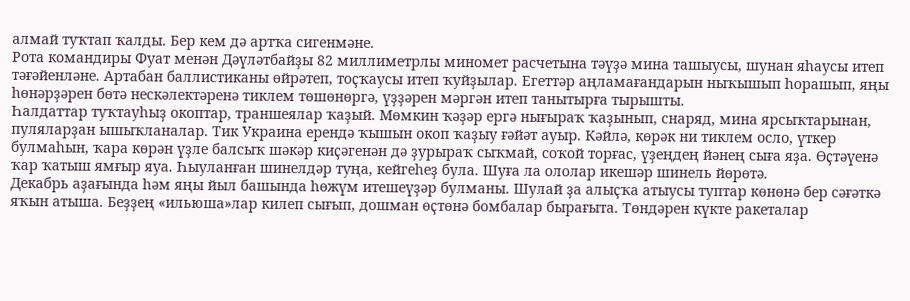алмай туҡтап ҡалды. Бер кем дә артҡа сигенмәне.
Рота командиры Фуат менән Дәүләтбайҙы 82 миллиметрлы миномет расчетына тәүҙә мина ташыусы, шунан яһаусы итеп тәғәйенләне. Артабан баллистиканы өйрәтеп, тоҫҡаусы итеп ҡуйҙылар. Егеттәр аңламағандарын ныҡышып һорашып, яңы һөнәрҙәрен бөтә нескәлектәренә тиклем төшөнөргә, үҙҙәрен мәргән итеп танытырға тырышты.
Һалдаттар туҡтауһыҙ окоптар, траншеялар ҡаҙый. Мөмкин ҡәҙәр ергә нығыраҡ ҡаҙынып, снаряд, мина ярсыҡтарынан, пуляларҙан ышыҡланалар. Тик Украина ерендә ҡышын окоп ҡаҙыу ғәйәт ауыр. Кәйлә, көрәк ни тиклем осло, үткер булмаһын, ҡара көрән үҙле балсыҡ шәкәр киҫәгенән дә ҙурыраҡ сыҡмай, соҡой торғас, үҙеңдең йәнең сыға яҙа. Өҫтәүенә ҡар ҡатыш ямғыр яуа. Һыуланған шинелдәр туңа, кейгеһеҙ була. Шуға ла ололар икешәр шинель йөрөтә.
Декабрь аҙағында һәм яңы йыл башында һөжүм итешеүҙәр булманы. Шулай ҙа алыҫҡа атыусы туптар көнөнә бер сәғәткә яҡын атыша. Беҙҙең «ильюша»лар килеп сығып, дошман өҫтөнә бомбалар бырағыта. Төндәрен күкте ракеталар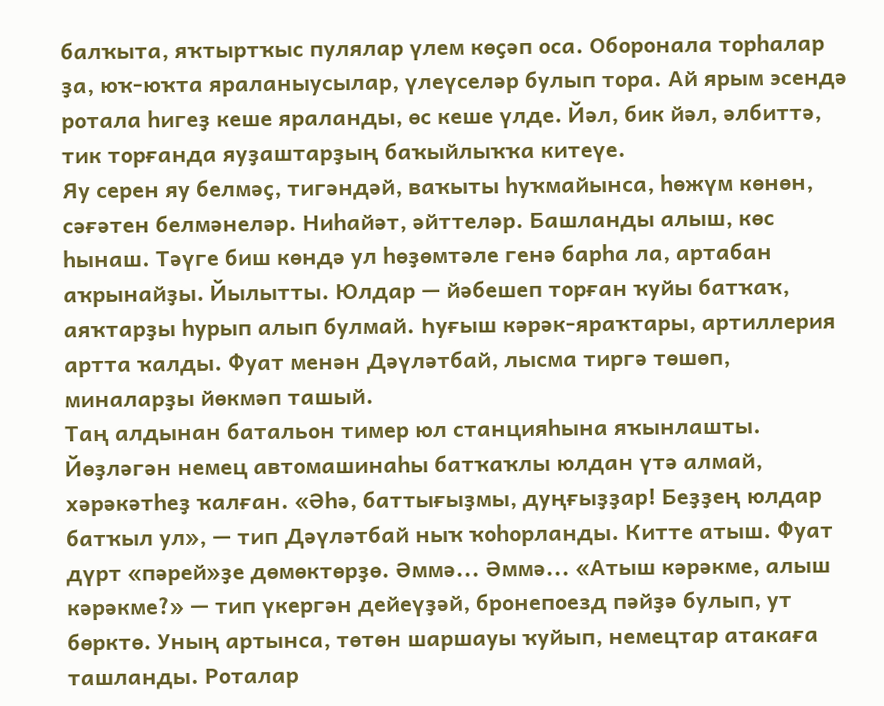балҡыта, яҡтыртҡыс пулялар үлем көҫәп оса. Оборонала торһалар ҙа, юҡ-юҡта яраланыусылар, үлеүселәр булып тора. Ай ярым эсендә ротала һигеҙ кеше яраланды, өс кеше үлде. Йәл, бик йәл, әлбиттә, тик торғанда яуҙаштарҙың баҡыйлыҡҡа китеүе.
Яу серен яу белмәҫ, тигәндәй, ваҡыты һуҡмайынса, һөжүм көнөн, сәғәтен белмәнеләр. Ниһайәт, әйттеләр. Башланды алыш, көс һынаш. Тәүге биш көндә ул һөҙөмтәле генә барһа ла, артабан аҡрынайҙы. Йылытты. Юлдар — йәбешеп торған ҡуйы батҡаҡ, аяҡтарҙы һурып алып булмай. Һуғыш кәрәк-яраҡтары, артиллерия артта ҡалды. Фуат менән Дәүләтбай, лысма тиргә төшөп, миналарҙы йөкмәп ташый.
Таң алдынан батальон тимер юл станцияһына яҡынлашты. Йөҙләгән немец автомашинаһы батҡаҡлы юлдан үтә алмай, хәрәкәтһеҙ ҡалған. «Әһә, баттығыҙмы, дуңғыҙҙар! Беҙҙең юлдар батҡыл ул», — тип Дәүләтбай ныҡ ҡоһорланды. Китте атыш. Фуат дүрт «пәрей»ҙе дөмөктөрҙө. Әммә... Әммә... «Атыш кәрәкме, алыш кәрәкме?» — тип үкергән дейеүҙәй, бронепоезд пәйҙә булып, ут бөрктө. Уның артынса, төтөн шаршауы ҡуйып, немецтар атакаға ташланды. Роталар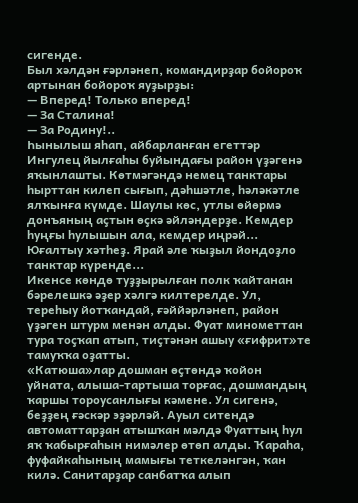сигенде.
Был хәлдән ғәрләнеп, командирҙар бойороҡ артынан бойороҡ яуҙырҙы:
— Вперед! Только вперед!
— За Сталина!
— За Родину!..
Һынылыш яһап, айбарланған егеттәр Ингулец йылғаһы буйындағы район үҙәгенә яҡынлашты. Көтмәгәндә немец танктары һырттан килеп сығып, дәһшәтле, һәләкәтле ялҡынға күмде. Шаулы көс, утлы өйөрмә донъяның аҫтын өҫкә әйләндерҙе. Кемдер һуңғы һулышын ала, кемдер иңрәй... Юғалтыу хәтһеҙ. Ярай әле ҡыҙыл йондоҙло танктар күренде...
Икенсе көндө туҙҙырылған полк ҡайтанан бәрелешкә әҙер хәлгә килтерелде. Ул, тереһыу йотҡандай, ғәййәрләнеп, район үҙәген штурм менән алды. Фуат минометтан тура тоҫҡап атып, тиҫтәнән ашыу «ғифрит»те тамуҡҡа оҙатты.
«Катюша»лар дошман өҫтөндә ҡойон уйната, алыша-тартыша торғас, дошмандың ҡаршы тороусанлығы кәмене. Ул сигенә, беҙҙең ғәскәр эҙәрләй. Ауыл ситендә автоматтарҙан атышҡан мәлдә Фуаттың һул яҡ ҡабырғаһын нимәлер өтөп алды. Ҡараһа, фуфайкаһының мамығы теткеләнгән, ҡан килә. Санитарҙар санбатҡа алып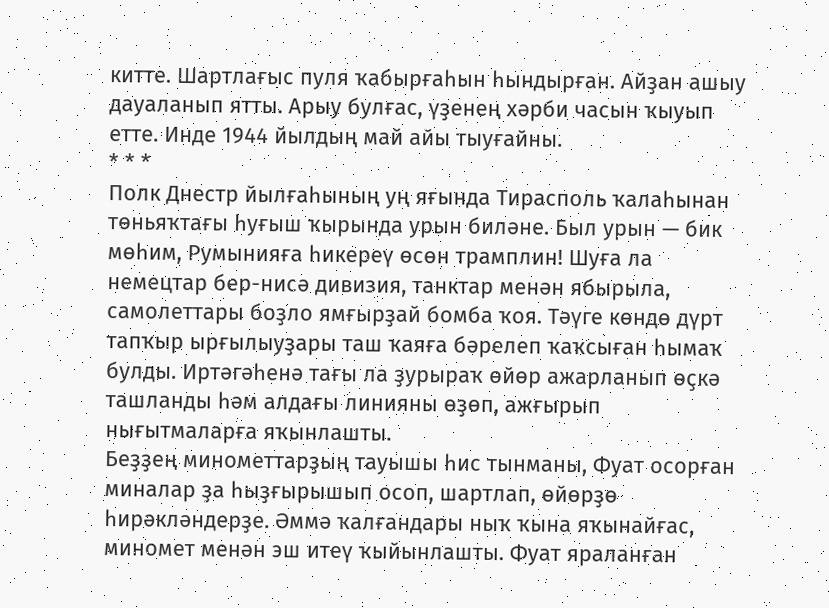китте. Шартлағыс пуля ҡабырғаһын һындырған. Айҙан ашыу дауаланып ятты. Арыу булғас, үҙенең хәрби часын ҡыуып етте. Инде 1944 йылдың май айы тыуғайны.
* * *
Полк Днестр йылғаһының уң яғында Тирасполь ҡалаһынан төньяҡтағы һуғыш ҡырында урын биләне. Был урын — бик мөһим, Румынияға һикереү өсөн трамплин! Шуға ла немецтар бер-нисә дивизия, танктар менән ябырыла, самолеттары боҙло ямғырҙай бомба ҡоя. Тәүге көндө дүрт тапҡыр ырғылыуҙары таш ҡаяға бәрелеп ҡаҡсыған һымаҡ булды. Иртәгәһенә тағы ла ҙурыраҡ өйөр ажарланып өҫкә ташланды һәм алдағы линияны өҙөп, ажғырып нығытмаларға яҡынлашты.
Беҙҙең минометтарҙың тауышы һис тынманы, Фуат осорған миналар ҙа һыҙғырышып осоп, шартлап, өйөрҙө һирәкләндерҙе. Әммә ҡалғандары ныҡ ҡына яҡынайғас, миномет менән эш итеү ҡыйынлашты. Фуат яраланған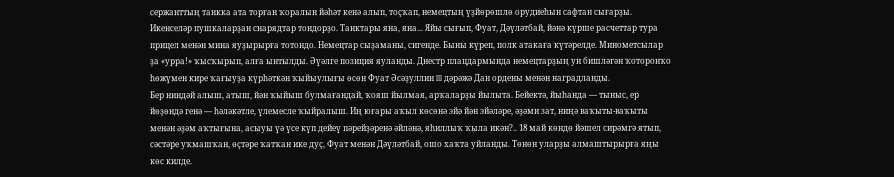сержанттың танкка ата торған ҡоралын йәһәт кенә алып, тоҫҡап, немецтың үҙйөрөшлө орудиеһын сафтан сығарҙы. Икенселәр пушкаларҙан снарядтар тондорҙо. Танктары яна, яна... Яйы сығып, Фуат, Дәүләтбай, йәнә күрше расчеттар тура прицел менән мина яуҙырырға тотондо. Немецтар сыҙаманы, сигенде. Быны күреп, полк атакаға күтәрелде. Минометсылар ҙа «урра!» ҡысҡырып, алға ынтылды. Әүәлге позиция яуланды. Днестр плацдармында немецтарҙың ун бишләгән ҡоторонҡо һөжүмен кире ҡағыуҙа күрһәткән ҡыйыулығы өсөн Фуат Әсәҙуллин III дәрәжә Дан ордены менән наградланды.
Бер ниндәй алыш, атыш, йән ҡыйыш булмағандай, ҡояш йылмая, арҡаларҙы йылыта. Бейектә, йыһанда — тыныс, ер йөҙөндә генә — һәләкәтле, үлемесле ҡыйралыш. Иң юғары аҡыл көсөнә эйә йән эйәләре, әҙәми зат, ниңә ваҡыты-ваҡыты менән әҙәм аҡтығына, асыуы үә үсе күп дейеү пәрейҙәренә әйләнә, яһиллыҡ ҡыла икән?.. 18 май көндө йәшел сирәмгә ятып, сәстәре уҡмашҡан, өҫтәре ҡатҡан ике дуҫ, Фуат менән Дәүләтбай, ошо хаҡта уйланды. Төнөн уларҙы алмаштырырға яңы көс килде.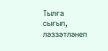Тылға сығып, ләззәтләнеп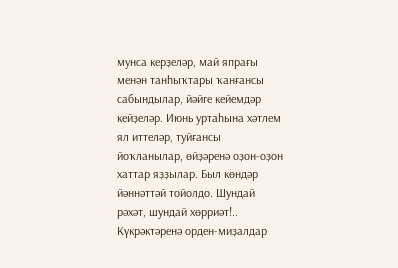мунса керҙеләр, май япрағы менән танһыҡтары ҡанғансы сабындылар, йәйге кейемдәр кейҙеләр. Июнь уртаһына хәтлем ял иттеләр, туйғансы йоҡланылар, өйҙәренә оҙон-оҙон хаттар яҙҙылар. Был көндәр йәннәттәй тойолдо. Шундай рәхәт, шундай хөрриәт!.. Күкрәктәренә орден-миҙалдар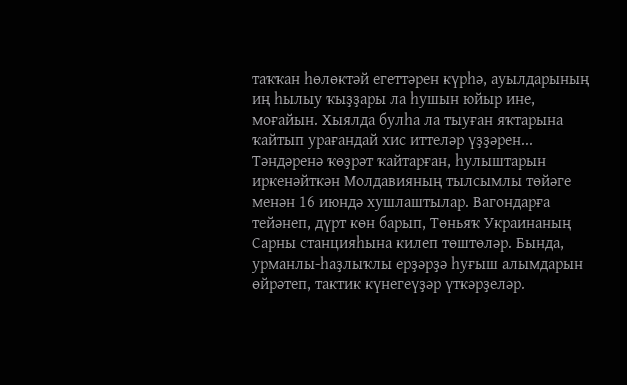таҡҡан һөлөктәй егеттәрен күрһә, ауылдарының иң һылыу ҡыҙҙары ла һушын юйыр ине, моғайын. Хыялда булһа ла тыуған яҡтарына ҡайтып урағандай хис иттеләр үҙҙәрен...
Тәндәренә ҡөҙрәт ҡайтарған, һулыштарын иркенәйткән Молдавияның тылсымлы төйәге менән 16 июндә хушлаштылар. Вагондарға тейәнеп, дүрт көн барып, Төньяҡ Украинаның Сарны станцияһына килеп төштөләр. Бында, урманлы-һаҙлыҡлы ерҙәрҙә һуғыш алымдарын өйрәтеп, тактик күнегеүҙәр үткәрҙеләр.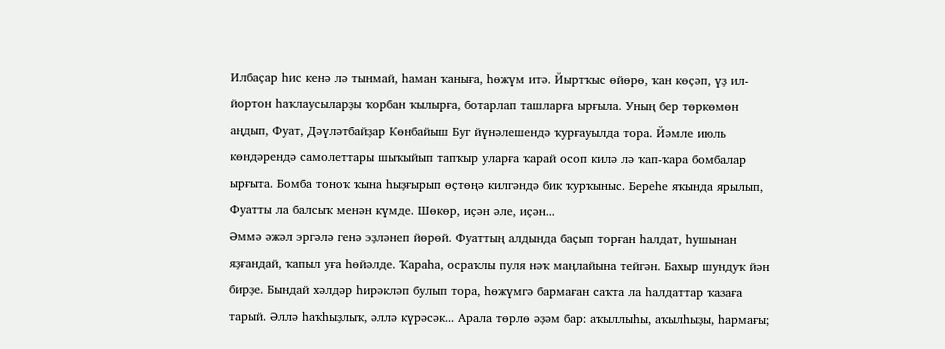Илбаҫар һис кенә лә тынмай, һаман ҡаныға, һөжүм итә. Йыртҡыс өйөрө, ҡан көҫәп, үҙ ил-йортон һаҡлаусыларҙы ҡорбан ҡылырға, ботарлап ташларға ырғыла. Уның бер төркөмөн аңдып, Фуат, Дәүләтбайҙар Көнбайыш Буг йүнәлешендә ҡурғауылда тора. Йәмле июль көндәрендә самолеттары шыҡыйып тапҡыр уларға ҡарай осоп килә лә ҡап-ҡара бомбалар ырғыта. Бомба тоноҡ ҡына һыҙғырып өҫтөңә килгәндә бик ҡурҡыныс. Береһе яҡында ярылып, Фуатты ла балсыҡ менән күмде. Шөкөр, иҫән әле, иҫән...
Әммә әжәл эргәлә генә эҙләнеп йөрөй. Фуаттың алдында баҫып торған һалдат, һушынан яҙғандай, ҡапыл уға һөйәлде. Ҡараһа, осраҡлы пуля нәҡ маңлайына тейгән. Бахыр шундуҡ йән бирҙе. Бындай хәлдәр һирәкләп булып тора, һөжүмгә бармаған саҡта ла һалдаттар ҡазаға тарый. Әллә һаҡһыҙлыҡ, әллә күрәсәк... Арала төрлө әҙәм бар: аҡыллыһы, аҡылһыҙы, һармағы;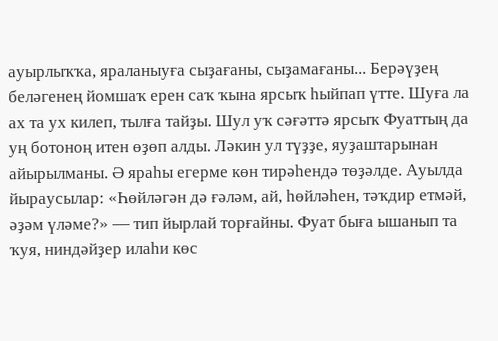ауырлыҡҡа, яраланыуға сыҙағаны, сыҙамағаны... Берәүҙең беләгенең йомшаҡ ерен саҡ ҡына ярсыҡ һыйпап үтте. Шуға ла ах та ух килеп, тылға тайҙы. Шул уҡ сәғәттә ярсыҡ Фуаттың да уң ботоноң итен өҙөп алды. Ләкин ул түҙҙе, яуҙаштарынан айырылманы. Ә яраһы егерме көн тирәһендә төҙәлде. Ауылда йыраусылар: «Һөйләгән дә ғәләм, ай, һөйләһен, тәҡдир етмәй, әҙәм үләме?» — тип йырлай торғайны. Фуат быға ышанып та ҡуя, ниндәйҙер илаһи көс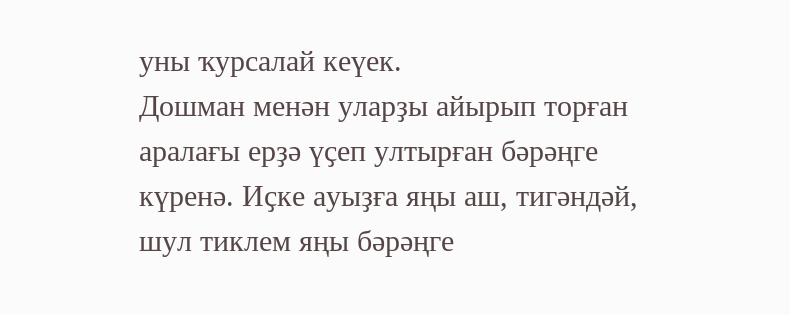уны ҡурсалай кеүек.
Дошман менән уларҙы айырып торған аралағы ерҙә үҫеп ултырған бәрәңге күренә. Иҫке ауыҙға яңы аш, тигәндәй, шул тиклем яңы бәрәңге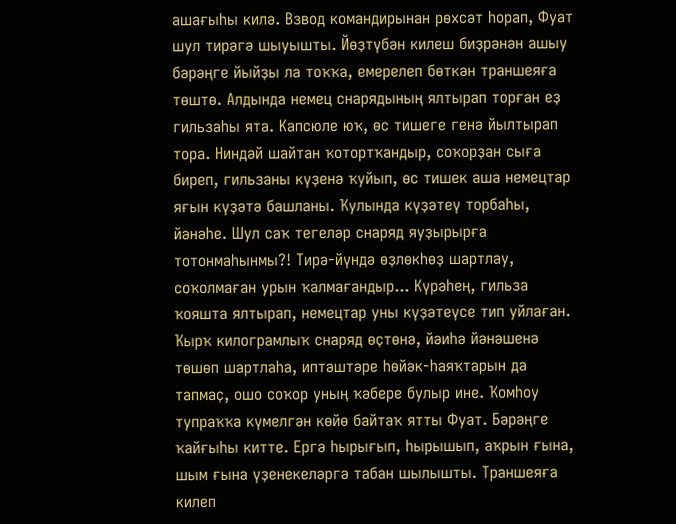ашағыһы килә. Взвод командирынан рөхсәт һорап, Фуат шул тирәгә шыуышты. Йөҙтүбән килеш биҙрәнән ашыу бәрәңге йыйҙы ла тоҡҡа, емерелеп бөткән траншеяға төштө. Алдында немец снарядының ялтырап торған еҙ гильзаһы ята. Капсюле юҡ, өс тишеге генә йылтырап тора. Ниндәй шайтан ҡотортҡандыр, соҡорҙан сыға биреп, гильзаны күҙенә ҡуйып, өс тишек аша немецтар яғын күҙәтә башланы. Ҡулында күҙәтеү торбаһы, йәнәһе. Шул саҡ тегеләр снаряд яуҙырырға тотонмаһынмы?! Тирә-йүндә өҙлөкһөҙ шартлау, соҡолмаған урын ҡалмағандыр... Күрәһең, гильза ҡояшта ялтырап, немецтар уны күҙәтеүсе тип уйлаған. Ҡырҡ килограмлыҡ снаряд өҫтөнә, йәиһә йәнәшенә төшөп шартлаһа, иптәштәре һөйәк-һаяҡтарын да тапмаҫ, ошо соҡор уның ҡәбере булыр ине. Ҡомһоу тупраҡҡа күмелгән көйө байтаҡ ятты Фуат. Бәрәңге ҡайғыһы китте. Ергә һырығып, һырышып, аҡрын ғына, шым ғына үҙенекеләргә табан шылышты. Траншеяға килеп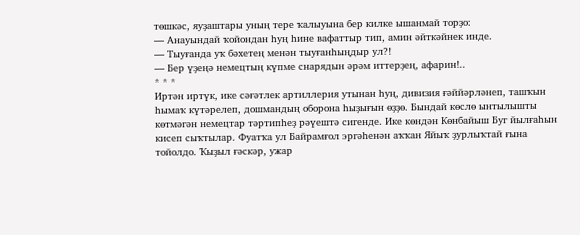төшкәс, яуҙаштары уның тере ҡалыуына бер килке ышанмай торҙо:
— Анауындай ҡойондан һуң һине вафаттыр тип, амин әйткәйнек инде.
— Тыуғанда уҡ бәхетең менән тыуғанһыңдыр ул?!
— Бер үҙеңә немецтың күпме снарядын әрәм иттерҙең, афарин!..
* * *
Иртән иртүк, ике сәғәтлек артиллерия утынан һуң, дивизия ғәййәрләнеп, ташҡын һымаҡ күтәрелеп, дошмандың оборона һыҙығын өҙҙө. Бындай көслө ынтылышты көтмәгән немецтар тәртипһеҙ рәүештә сигенде. Ике көндән Көнбайыш Буг йылғаһын кисеп сыҡтылар. Фуатҡа ул Байрамғол эргәһенән аҡҡан Яйыҡ ҙурлыҡтай ғына тойолдо. Ҡыҙыл ғәскәр, ужар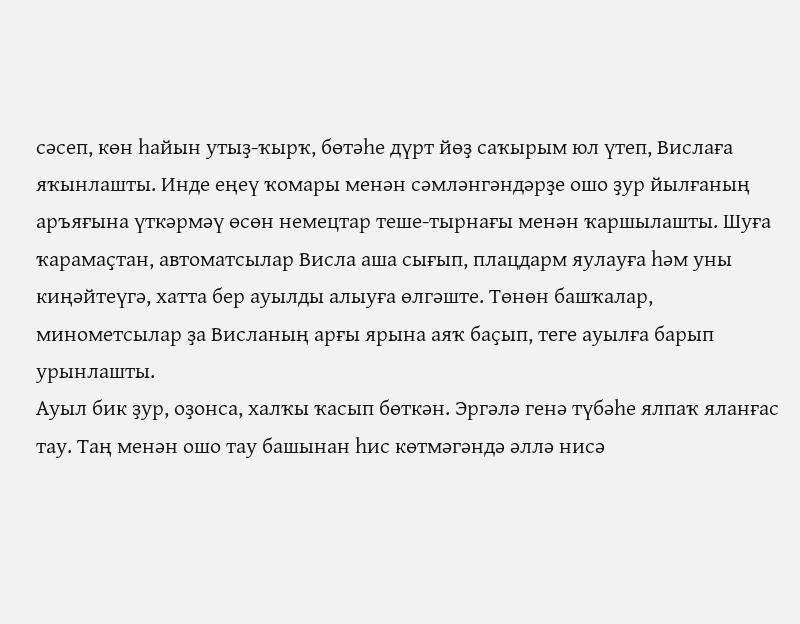сәсеп, көн һайын утыҙ-ҡырҡ, бөтәһе дүрт йөҙ саҡырым юл үтеп, Вислаға яҡынлашты. Инде еңеү ҡомары менән сәмләнгәндәрҙе ошо ҙур йылғаның аръяғына үткәрмәү өсөн немецтар теше-тырнағы менән ҡаршылашты. Шуға ҡарамаҫтан, автоматсылар Висла аша сығып, плацдарм яулауға һәм уны киңәйтеүгә, хатта бер ауылды алыуға өлгәште. Төнөн башҡалар, минометсылар ҙа Висланың арғы ярына аяҡ баҫып, теге ауылға барып урынлашты.
Ауыл бик ҙур, оҙонса, халҡы ҡасып бөткән. Эргәлә генә түбәһе ялпаҡ яланғас тау. Таң менән ошо тау башынан һис көтмәгәндә әллә нисә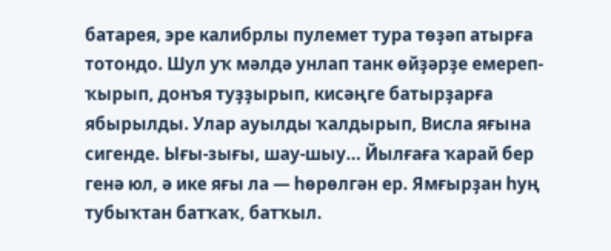батарея, эре калибрлы пулемет тура төҙәп атырға тотондо. Шул уҡ мәлдә унлап танк өйҙәрҙе емереп-ҡырып, донъя туҙҙырып, кисәңге батырҙарға ябырылды. Улар ауылды ҡалдырып, Висла яғына сигенде. Ығы-зығы, шау-шыу... Йылғаға ҡарай бер генә юл, ә ике яғы ла — һөрөлгән ер. Ямғырҙан һуң тубыҡтан батҡаҡ, батҡыл.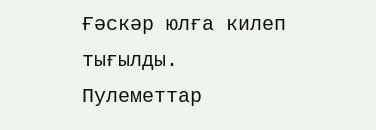Ғәскәр юлға килеп тығылды. Пулеметтар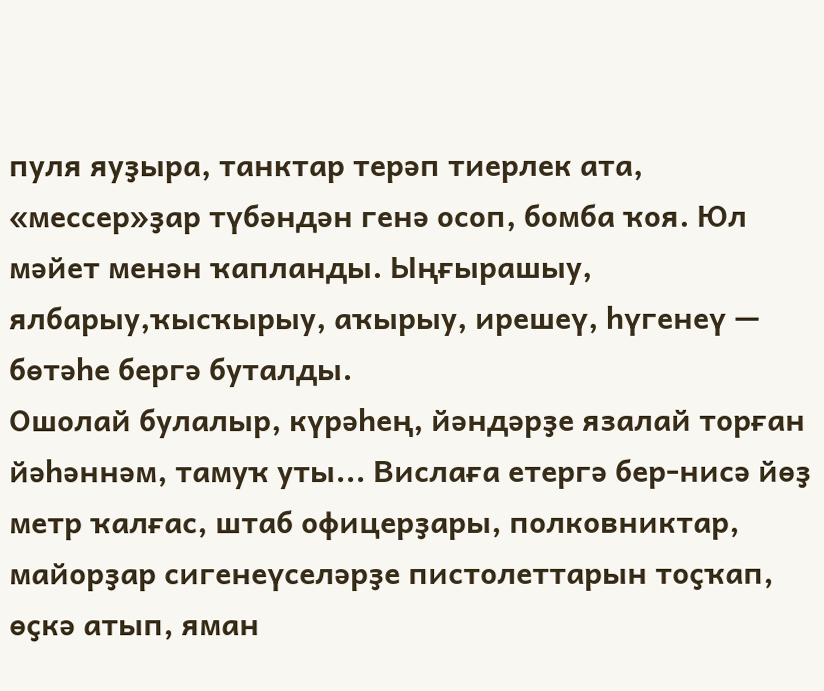пуля яуҙыра, танктар терәп тиерлек ата, «мессер»ҙар түбәндән генә осоп, бомба ҡоя. Юл мәйет менән ҡапланды. Ыңғырашыу, ялбарыу,ҡысҡырыу, аҡырыу, ирешеү, һүгенеү — бөтәһе бергә буталды.
Ошолай булалыр, күрәһең, йәндәрҙе язалай торған йәһәннәм, тамуҡ уты... Вислаға етергә бер-нисә йөҙ метр ҡалғас, штаб офицерҙары, полковниктар, майорҙар сигенеүселәрҙе пистолеттарын тоҫҡап, өҫкә атып, яман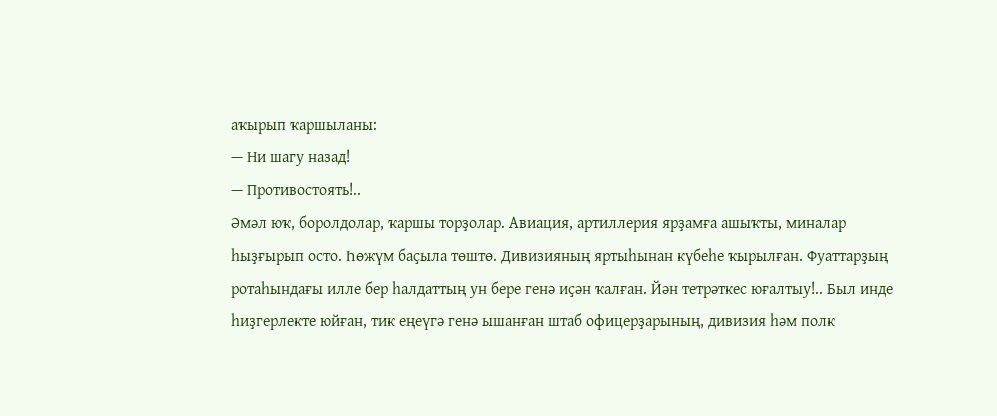аҡырып ҡаршыланы:
— Ни шагу назад!
— Противостоять!..
Әмәл юҡ, боролдолар, ҡаршы торҙолар. Авиация, артиллерия ярҙамға ашыҡты, миналар һыҙғырып осто. Һөжүм баҫыла төштө. Дивизияның яртыһынан күбеһе ҡырылған. Фуаттарҙың ротаһындағы илле бер һалдаттың ун бере генә иҫән ҡалған. Йән тетрәткес юғалтыу!.. Был инде һиҙгерлекте юйған, тик еңеүгә генә ышанған штаб офицерҙарының, дивизия һәм полк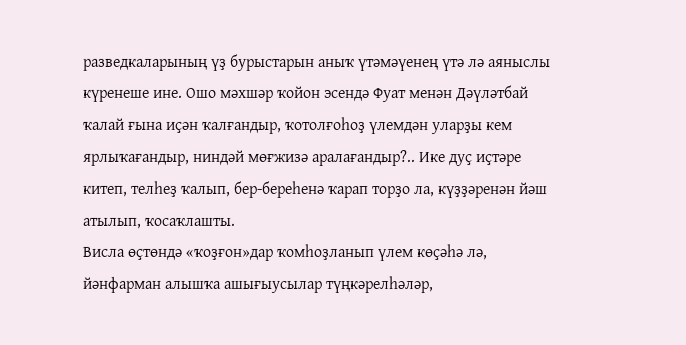разведкаларының үҙ бурыстарын аныҡ үтәмәүенең үтә лә аяныслы күренеше ине. Ошо мәхшәр ҡойон эсендә Фуат менән Дәүләтбай ҡалай ғына иҫән ҡалғандыр, ҡотолғоһоҙ үлемдән уларҙы кем ярлыҡағандыр, ниндәй мөғжизә аралағандыр?.. Ике дуҫ иҫтәре китеп, телһеҙ ҡалып, бер-береһенә ҡарап торҙо ла, күҙҙәренән йәш атылып, ҡосаҡлашты.
Висла өҫтөндә «ҡоҙғон»дар ҡомһоҙланып үлем көҫәһә лә, йәнфарман алышҡа ашығыусылар түңкәрелһәләр,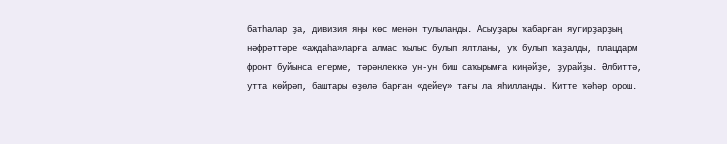батһалар ҙа, дивизия яңы көс менән тулыланды. Асыуҙары ҡабарған яугирҙарҙың нәфрәттәре «аждаһа»ларға алмас ҡылыс булып ялтланы, уҡ булып ҡаҙалды, плацдарм фронт буйынса егерме, тәрәнлеккә ун-ун биш саҡырымға киңәйҙе, ҙурайҙы. Әлбиттә, утта көйрәп, баштары өҙөлә барған «дейеү» тағы ла яһилланды. Китте ҡәһәр орош.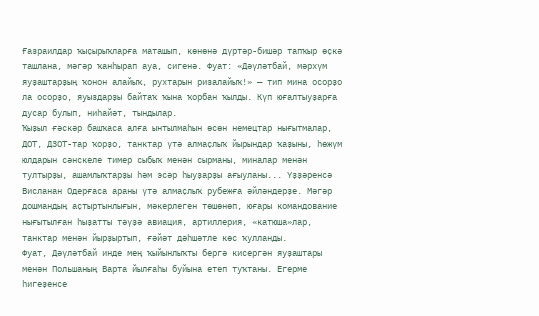Ғазраилдар ҡыҫырыҡларға маташып, көнөнә дүртәр-бишәр тапҡыр өҫкә ташлана, мәгәр ҡанһырап ауа, сигенә. Фуат: «Дәүләтбай, мәрхүм яуҙаштарҙың ҡонон алайыҡ, рухтарын ризалайыҡ!» — тип мина осорҙо ла осорҙо, яуыздарҙы байтаҡ ҡына ҡорбан ҡылды. Күп юғалтыуҙарға дусар булып, ниһайәт, тындылар.
Ҡыҙыл ғәскәр башҡаса алға ынтылмаһын өсөн немецтар нығытмалар, ДОТ, ДЗОТ-тар ҡорҙо, танктар үтә алмаҫлыҡ йырындар ҡаҙыны, һөжүм юлдарын сәнскеле тимер сыбыҡ менән сырманы, миналар менән тултырҙы, ашамлыҡтарҙы һәм эсәр һыуҙарҙы ағыуланы... Үҙҙәренсә Висланан Одерғаса араны үтә алмаҫлыҡ рубежға әйләндерҙе. Мәгәр дошмандың аҫтыртынлығын, мәкерлеген төшөнөп, юғары командование нығытылған һыҙатты тәүҙә авиация, артиллерия, «катюша»лар, танктар менән йырҙыртып, ғәйәт дәһшәтле көс ҡулланды.
Фуат, Дәүләтбай инде мең ҡыйынлыҡты бергә кисергән яуҙаштары менән Польшаның Варта йылғаһы буйына етеп туҡтаны. Егерме һигеҙенсе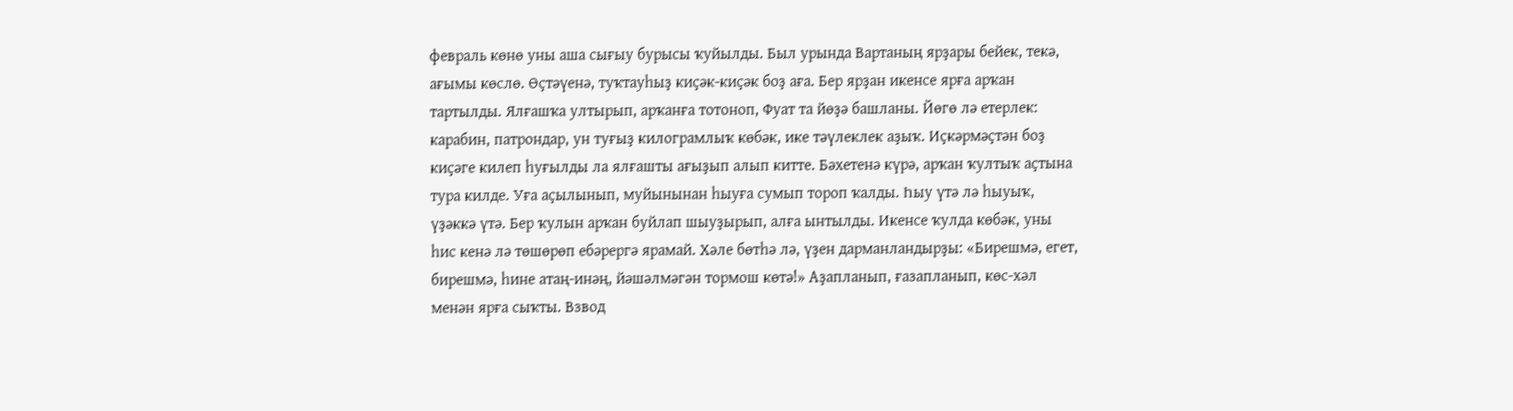февраль көнө уны аша сығыу бурысы ҡуйылды. Был урында Вартаның ярҙары бейек, текә, ағымы көслө. Өҫтәүенә, туҡтауһыҙ киҫәк-киҫәк боҙ аға. Бер ярҙан икенсе ярға арҡан тартылды. Ялғашҡа ултырып, арҡанға тотоноп, Фуат та йөҙә башланы. Йөгө лә етерлек: карабин, патрондар, ун туғыҙ килограмлыҡ көбәк, ике тәүлеклек аҙыҡ. Иҫкәрмәҫтән боҙ киҫәге килеп һуғылды ла ялғашты ағыҙып алып китте. Бәхетенә күрә, арҡан ҡултыҡ аҫтына тура килде. Уға аҫылынып, муйынынан һыуға сумып тороп ҡалды. Һыу үтә лә һыуыҡ, үҙәккә үтә. Бер ҡулын арҡан буйлап шыуҙырып, алға ынтылды. Икенсе ҡулда көбәк, уны һис кенә лә төшөрөп ебәрергә ярамай. Хәле бөтһә лә, үҙен дарманландырҙы: «Бирешмә, егет, бирешмә, һине атаң-инәң, йәшәлмәгән тормош көтә!» Аҙапланып, ғазапланып, көс-хәл менән ярға сыҡты. Взвод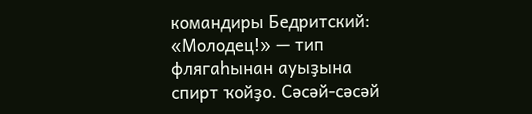командиры Бедритский: «Молодец!» — тип флягаһынан ауыҙына спирт ҡойҙо. Сәсәй-сәсәй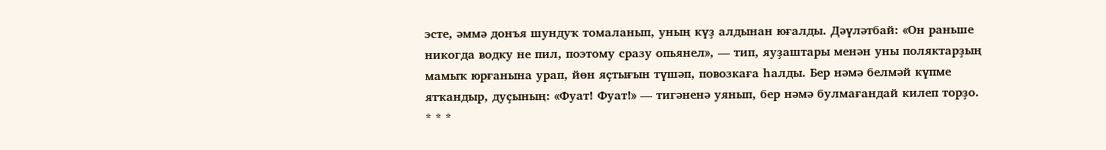эсте, әммә донъя шундуҡ томаланып, уның күҙ алдынан юғалды. Дәүләтбай: «Он раньше никогда водку не пил, поэтому сразу опьянел», — тип, яуҙаштары менән уны поляктарҙың мамыҡ юрғанына урап, йөн яҫтығын түшәп, повозкаға һалды. Бер нәмә белмәй күпме ятҡандыр, дуҫының: «Фуат! Фуат!» — тигәненә уянып, бер нәмә булмағандай килеп торҙо.
* * *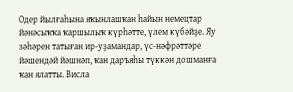Одер йылғаһына яҡынлашҡан һайын немецтар йәнәсыҡҡа ҡаршылыҡ күрһәтте, үлем күбәйҙе. Яу зәһәрен татыған ир-уҙамандар, үс-нәфрәттәре йәшендәй йәшнәп, ҡан даръяһы түккән дошманға ҡан ялатты. Висла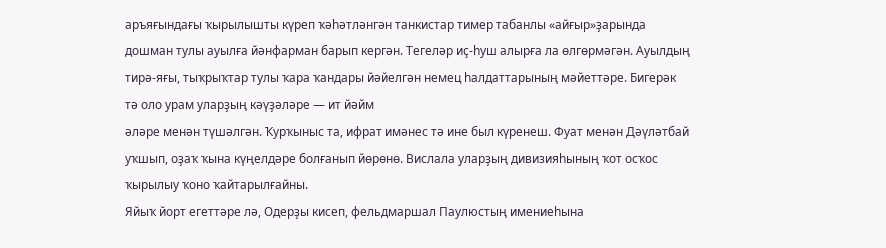аръяғындағы ҡырылышты күреп ҡәһәтләнгән танкистар тимер табанлы «айғыр»ҙарында дошман тулы ауылға йәнфарман барып кергән. Тегеләр иҫ-һуш алырға ла өлгөрмәгән. Ауылдың тирә-яғы, тыҡрыҡтар тулы ҡара ҡандары йәйелгән немец һалдаттарының мәйеттәре. Бигерәк тә оло урам уларҙың кәүҙәләре — ит йәйм
әләре менән түшәлгән. Ҡурҡыныс та, ифрат имәнес тә ине был күренеш. Фуат менән Дәүләтбай уҡшып, оҙаҡ ҡына күңелдәре болғанып йөрөнө. Вислала уларҙың дивизияһының ҡот осҡос ҡырылыу ҡоно ҡайтарылғайны.
Яйыҡ йорт егеттәре лә, Одерҙы кисеп, фельдмаршал Паулюстың имениеһына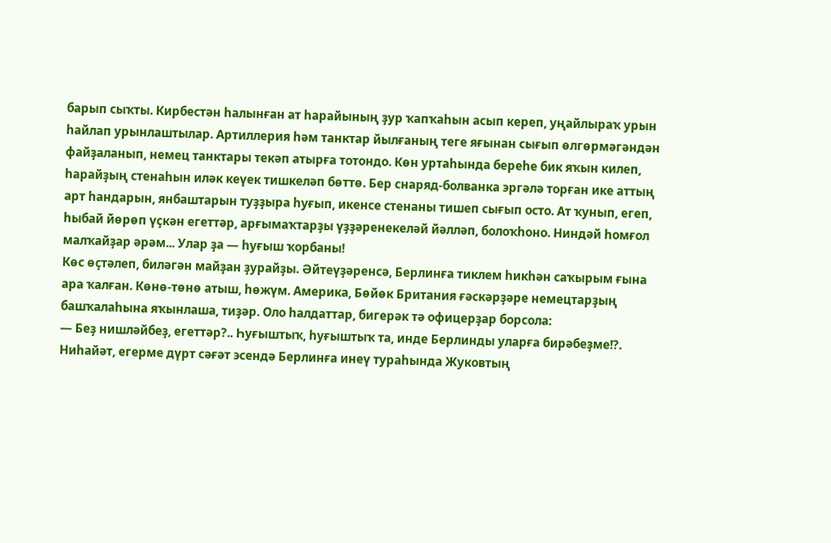барып сыҡты. Кирбестән һалынған ат һарайының ҙур ҡапҡаһын асып кереп, уңайлыраҡ урын һайлап урынлаштылар. Артиллерия һәм танктар йылғаның теге яғынан сығып өлгөрмәгәндән файҙаланып, немец танктары текәп атырға тотондо. Көн уртаһында береһе бик яҡын килеп, һарайҙың стенаһын иләк кеүек тишкеләп бөттө. Бер снаряд-болванка эргәлә торған ике аттың арт һандарын, янбаштарын туҙҙыра һуғып, икенсе стенаны тишеп сығып осто. Ат ҡунып, егеп, һыбай йөрөп үҫкән егеттәр, арғымаҡтарҙы үҙҙәренекеләй йәлләп, болоҡһоно. Ниндәй һомғол малҡайҙар әрәм... Улар ҙа — һуғыш ҡорбаны!
Көс өҫтәлеп, биләгән майҙан ҙурайҙы. Әйтеүҙәренсә, Берлинға тиклем һикһән саҡырым ғына ара ҡалған. Көнө-төнө атыш, һөжүм. Америка, Бөйөк Британия ғәскәрҙәре немецтарҙың башҡалаһына яҡынлаша, тиҙәр. Оло һалдаттар, бигерәк тә офицерҙар борсола:
— Беҙ нишләйбеҙ, егеттәр?.. Һуғыштыҡ, һуғыштыҡ та, инде Берлинды уларға бирәбеҙме!?.
Ниһайәт, егерме дүрт сәғәт эсендә Берлинға инеү тураһында Жуковтың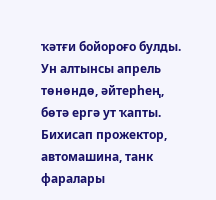ҡәтғи бойороғо булды. Ун алтынсы апрель төнөндө, әйтерһең, бөтә ергә ут ҡапты. Бихисап прожектор, автомашина, танк фаралары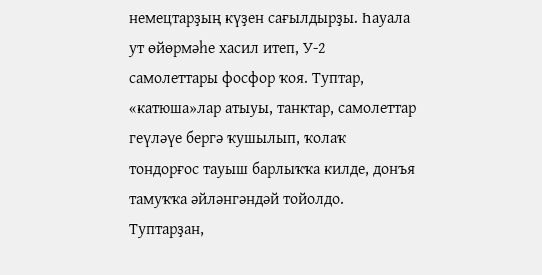немецтарҙың күҙен сағылдырҙы. Һауала ут өйөрмәһе хасил итеп, У-2 самолеттары фосфор ҡоя. Туптар, «катюша»лар атыуы, танктар, самолеттар геүләүе бергә ҡушылып, ҡолаҡ тондорғос тауыш барлыҡҡа килде, донъя тамуҡҡа әйләнгәндәй тойолдо. Туптарҙан,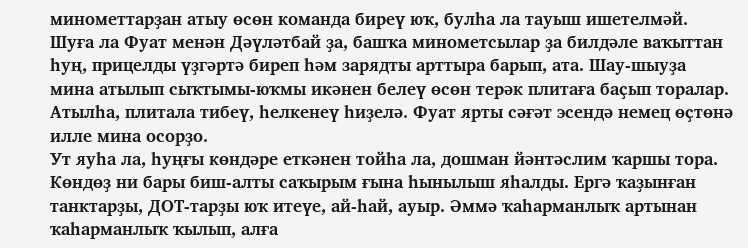минометтарҙан атыу өсөн команда биреү юҡ, булһа ла тауыш ишетелмәй. Шуға ла Фуат менән Дәүләтбай ҙа, башҡа минометсылар ҙа билдәле ваҡыттан һуң, прицелды үҙгәртә биреп һәм зарядты арттыра барып, ата. Шау-шыуҙа мина атылып сыҡтымы-юҡмы икәнен белеү өсөн терәк плитаға баҫып торалар. Атылһа, плитала тибеү, һелкенеү һиҙелә. Фуат ярты сәғәт эсендә немец өҫтөнә илле мина осорҙо.
Ут яуһа ла, һуңғы көндәре еткәнен тойһа ла, дошман йәнтәслим ҡаршы тора. Көндөҙ ни бары биш-алты саҡырым ғына һынылыш яһалды. Ергә ҡаҙынған танктарҙы, ДОТ-тарҙы юҡ итеүе, ай-һай, ауыр. Әммә ҡаһарманлыҡ артынан ҡаһарманлыҡ ҡылып, алға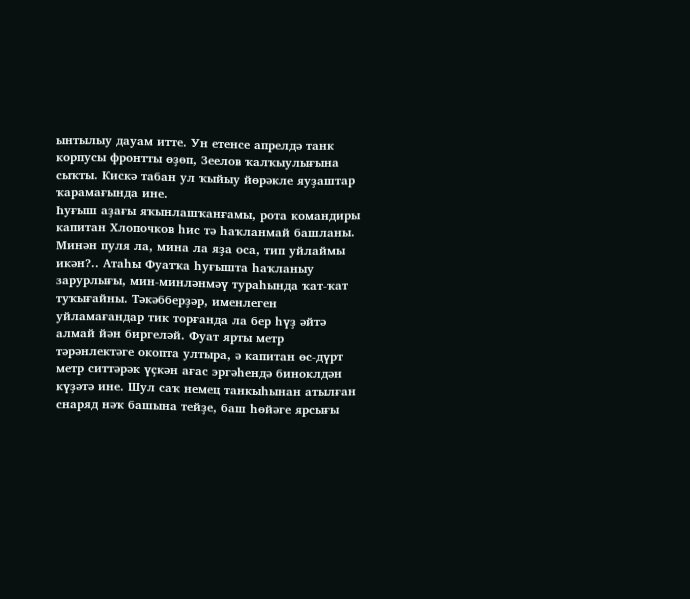ынтылыу дауам итте. Ун етенсе апрелдә танк корпусы фронтты өҙөп, Зеелов ҡалҡыулығына сыҡты. Кискә табан ул ҡыйыу йөрәкле яуҙаштар ҡарамағында ине.
Һуғыш аҙағы яҡынлашҡанғамы, рота командиры капитан Хлопочков һис тә һаҡланмай башланы. Минән пуля ла, мина ла яҙа оса, тип уйлаймы икән?.. Атаһы Фуатҡа һуғышта һаҡланыу зарурлығы, мин-минләнмәү тураһында ҡат-ҡат туҡығайны. Тәкәбберҙәр, именлеген уйламағандар тик торғанда ла бер һүҙ әйтә алмай йән биргеләй. Фуат ярты метр тәрәнлектәге окопта ултыра, ә капитан өс-дүрт метр ситтәрәк үҫкән ағас эргәһендә биноклдән күҙәтә ине. Шул саҡ немец танкыһынан атылған снаряд нәҡ башына тейҙе, баш һөйәге ярсығы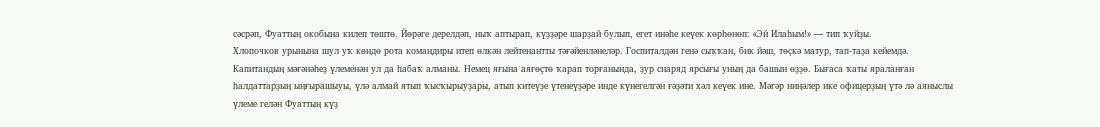сәсрәп, Фуаттың окобына килеп төштө. Йөрәге дерелдәп, ныҡ аптырап, күҙҙәре шарҙай булып, егет инәһе кеүек көрһөнөп: «Эй Илаһым!» — тип ҡуйҙы.
Хлопочков урынына шул уҡ көндө рота командиры итеп өлкән лейтенантты тәғәйенләнеләр. Госпиталдән генә сыҡҡан, бик йәш, төҫкә матур, тап-таҙа кейемдә. Капитандың мәғәнәһеҙ үлеменән ул да һабаҡ алманы. Немец яғына аяғөҫтө ҡарап торғанында, ҙур снаряд ярсығы уның да башын өҙҙө. Бығаса ҡаты яраланған һалдаттарҙың ыңғырашыуы, үлә алмай ятып ҡысҡырыуҙары, атып китеүҙе үтенеүҙәре инде күнегелгән ғәҙәти хәл кеүек ине. Мәгәр ниңәлер ике офицерҙың үтә лә аяныслы үлеме гелән Фуаттың күҙ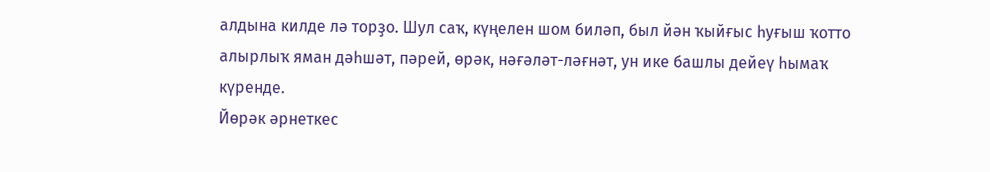алдына килде лә торҙо. Шул саҡ, күңелен шом биләп, был йән ҡыйғыс һуғыш ҡотто алырлыҡ яман дәһшәт, пәрей, өрәк, нәғәләт-ләғнәт, ун ике башлы дейеү һымаҡ күренде.
Йөрәк әрнеткес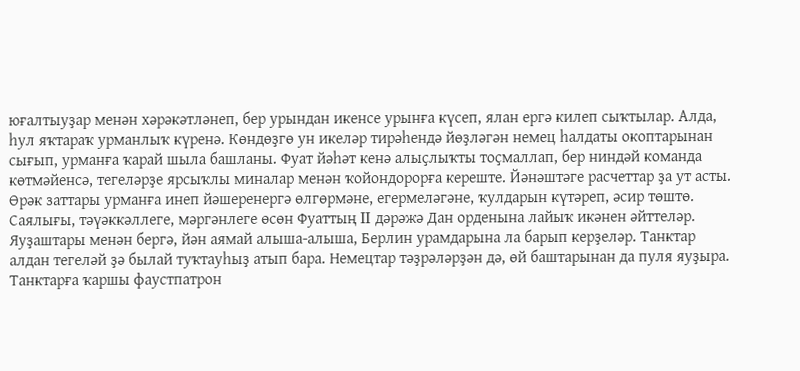юғалтыуҙар менән хәрәкәтләнеп, бер урындан икенсе урынға күсеп, ялан ергә килеп сыҡтылар. Алда, һул яҡтараҡ урманлыҡ күренә. Көндөҙгө ун икеләр тирәһендә йөҙләгән немец һалдаты окоптарынан сығып, урманға ҡарай шыла башланы. Фуат йәһәт кенә алыҫлыҡты тоҫмаллап, бер ниндәй команда көтмәйенсә, тегеләрҙе ярсыҡлы миналар менән ҡойондорорға кереште. Йәнәштәге расчеттар ҙа ут асты. Өрәк заттары урманға инеп йәшеренергә өлгөрмәне, егермеләгәне, ҡулдарын күтәреп, әсир төштө. Саялығы, тәүәккәллеге, мәргәнлеге өсөн Фуаттың II дәрәжә Дан орденына лайыҡ икәнен әйттеләр.
Яуҙаштары менән бергә, йән аямай алыша-алыша, Берлин урамдарына ла барып керҙеләр. Танктар алдан тегеләй ҙә былай туҡтауһыҙ атып бара. Немецтар тәҙрәләрҙән дә, өй баштарынан да пуля яуҙыра. Танктарға ҡаршы фаустпатрон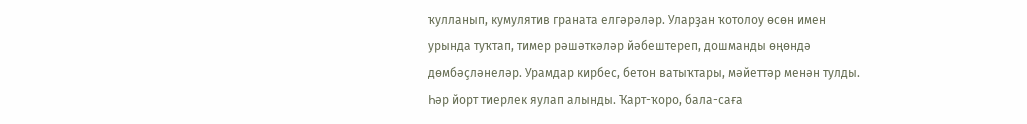ҡулланып, кумулятив граната елгәрәләр. Уларҙан ҡотолоу өсөн имен урында туҡтап, тимер рәшәткәләр йәбештереп, дошманды өңөндә дөмбәҫләнеләр. Урамдар кирбес, бетон ватыҡтары, мәйеттәр менән тулды. Һәр йорт тиерлек яулап алынды. Ҡарт-ҡоро, бала-саға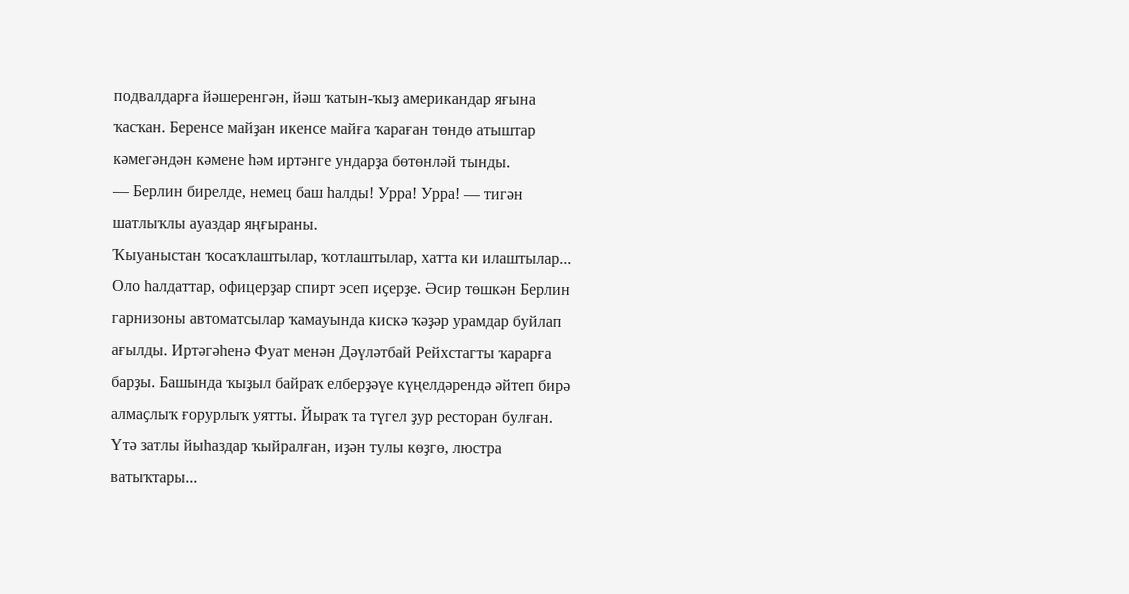подвалдарға йәшеренгән, йәш ҡатын-ҡыҙ американдар яғына ҡасҡан. Беренсе майҙан икенсе майға ҡараған төндө атыштар кәмегәндән кәмене һәм иртәнге ундарҙа бөтөнләй тынды.
— Берлин бирелде, немец баш һалды! Урра! Урра! — тигән шатлыҡлы ауаздар яңғыраны.
Ҡыуаныстан ҡосаҡлаштылар, ҡотлаштылар, хатта ки илаштылар... Оло һалдаттар, офицерҙар спирт эсеп иҫерҙе. Әсир төшкән Берлин гарнизоны автоматсылар ҡамауында кискә ҡәҙәр урамдар буйлап ағылды. Иртәгәһенә Фуат менән Дәүләтбай Рейхстагты ҡарарға барҙы. Башында ҡыҙыл байраҡ елберҙәүе күңелдәрендә әйтеп бирә алмаҫлыҡ ғорурлыҡ уятты. Йыраҡ та түгел ҙур ресторан булған. Үтә затлы йыһаздар ҡыйралған, иҙән тулы көҙгө, люстра ватыҡтары...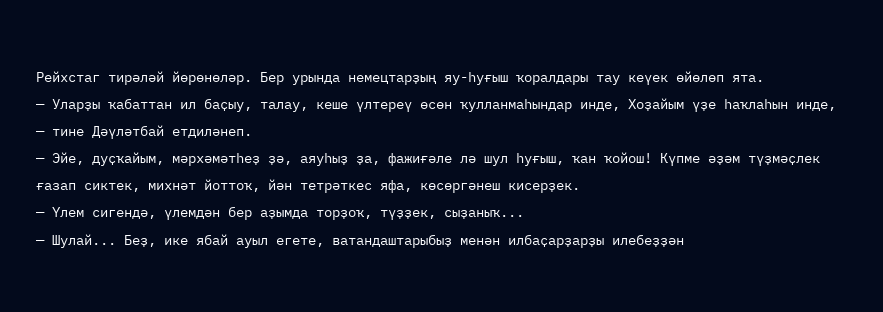Рейхстаг тирәләй йөрөнөләр. Бер урында немецтарҙың яу-һуғыш ҡоралдары тау кеүек өйөлөп ята.
— Уларҙы ҡабаттан ил баҫыу, талау, кеше үлтереү өсөн ҡулланмаһындар инде, Хоҙайым үҙе һаҡлаһын инде, — тине Дәүләтбай етдиләнеп.
— Эйе, дуҫҡайым, мәрхәмәтһеҙ ҙә, аяуһыҙ ҙа, фажиғәле лә шул һуғыш, ҡан ҡойош! Күпме әҙәм түҙмәҫлек ғазап сиктек, михнәт йоттоҡ, йән тетрәткес яфа, көсөргәнеш кисерҙек.
— Үлем сигендә, үлемдән бер аҙымда торҙоҡ, түҙҙек, сыҙаныҡ...
— Шулай... Беҙ, ике ябай ауыл егете, ватандаштарыбыҙ менән илбаҫарҙарҙы илебеҙҙән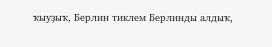ҡыуҙыҡ, Берлин тиклем Берлинды алдыҡ,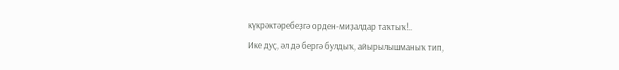күкрәктәребеҙгә орден-миҙалдар таҡтыҡ!..
Ике дуҫ, әл дә бергә булдыҡ, айырылышманыҡ тип,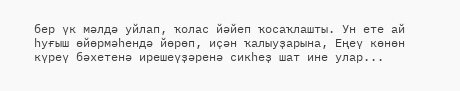бер үк мәлдә уйлап, ҡолас йәйеп ҡосаҡлашты. Ун ете ай һуғыш өйөрмәһендә йөрөп, иҫән ҡалыуҙарына, Еңеү көнөн күреү бәхетенә ирешеүҙәренә сикһеҙ шат ине улар...